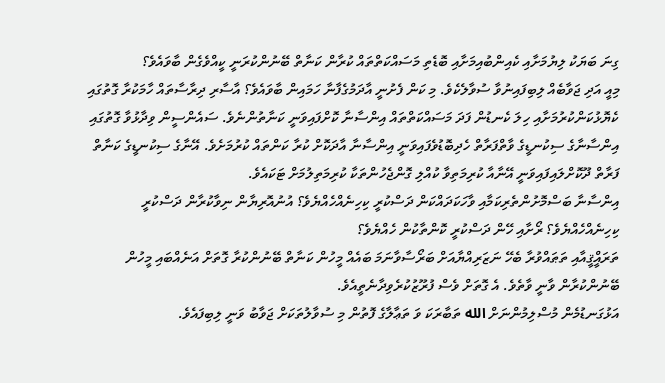ގިނަ ބަޔަކު ލިޔުމަށާއި ކެއިންބުއިމަށާއި ބޮޑެތި މަސައްކަތްތައް ކުރާން ކަނާތް ބޭނުންކުރަނީ ކީއްވެގެން ބާވައެވެ؟
މިއީ އަދި ޖަވާބެއް ލިބިފައިނުވާ ސުވާލެކެވެ. މި ކަން ފެށުނީ އާދަމުގެފާނާ ހަމައިން ބާވައެވެ؟ އާސާރި ދިރާސާތައް ހާމަކުރާ ގޮތުގައި ކެޔޮޅުކަންކުރުމަށާއި ހިލަ ކެނޑުން ފަދަ މަސައްކަތްތައް އިންސާނާ ކޮށްފައިވަނީ ކަނާތުންނެވެ. ސައެންސީން ވިދާޅުވާ ގޮތުގައި އިންސާނާގެ ސިކުނޑީގެ ވާތްފަރާތް ހެދިބޮޑުވެފައިވަނީ އިންސާނާ އާދަކޮށް ކުރާ ކަންތައް ކުރުމަށެވެ. އޭނާގެ ސިކުނޑީގެ ކަނާތް ފަރާތް ދޫކޮށްލައިފައިވަނީ އޭނާއާ ކުރިމަތިވާ ކުއްލި ގޮންޖެހުންތަކާ ކުރިމަތިލުމަށް ޓަކައެވެ.
އިންސާނާ ބަސްމޮށުންތެރިކަމާއި ވާހަކަދައްކަން ދަސްކުރީ ކިހިނެއްހެއްޔެވެ؟ އުނުއޮރިޔާން ނިވާކުރާން ދަސްކުރީ ކިހިނެއްހެއްޔެވެ؟ ރޯށާއި ހޭން ދަސްކުރީ ކޮންތާކުން ހެއްޔެވެ؟
ތަރައްީޤީއާއި ތަޠައްވުރާ ބެހޭ ނަޒަރިއްޔާއަށް ބަރޯސާވާނަމަ ބައެއް މީހުން ކަނާތް ބޭނުންކުރާ ގޮތަށް އަނެއްބައި މީހުން ބޭނުންކުރާން ވާނީ ވާތެވެ. އެ ގޮތަށް ވެސް ފުރޫޒުކުރެވިދާނެތީއެވެ.
އަޅުގަނޑުމެން މުސްލިމުންނަށް الله ތަބާރަކަ ވަ ތަޢާލާގެ ފޮތުން މި ސުވާލުތަކަށް ޖަވާބު ވަނީ ލިބިފައެވެ.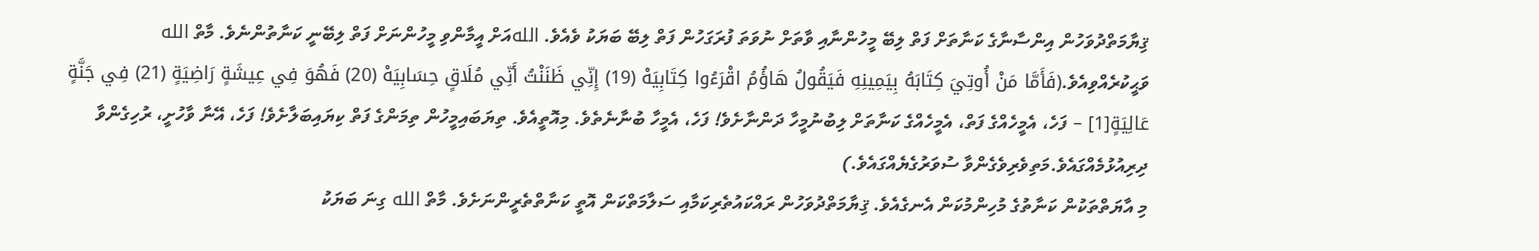ޤިޔާމަތްދުވަހުން އިންސާނާގެ ކަނާތަށް ފަތް ލިބޭ މީހުންނާއި ވާތަށް ނުވަތަ ފުރަގަހުން ފަތް ލިބޭ ބަޔަކު ވެއެވެ. اللهއަށް އީމާންވި މީހުންނަށް ފަތް ލިބޭނީ ކަނާތުންނެވެ. މާތް الله ވަޙީކުރެއްވިއެވެ.(فَأَمَّا مَنْ أُوتِيَ كِتَابَهُ بِيَمِينِهِ فَيَقُولُ هَاؤُمُ اقْرَءُوا كِتَابِيَهْ (19) إِنِّي ظَنَنْتُ أَنِّي مُلَاقٍ حِسَابِيَهْ (20) فَهُوَ فِي عِيشَةٍ رَاضِيَةٍ (21) فِي جَنَّةٍ عَالِيَةٍ[1] – ފަހެ، އެމީހެއްގެ ފަތް، އެމީހެއްގެ ކަނާތަށް ލިބުނުމީހާ ދަންނާށެވެ! ފަހެ، އެމީހާ ބުނާނެތެވެ. މިއޮތީއެވެ. ތިޔަބައިމީހުން ތިމަންގެ ފަތް ކިޔައިބަލާށެވެ! ފަހެ، އޭނާ ވާހުށީ، ރުހިގެންވާ ދިރިއުޅުމެއްގައެވެ.މަތިވެރިވެގެންވާ ސުވަރުގެޔެއްގައެވެ.)
މި އާޔަތްތަކުން ކަނާތުގެ މުހިންމުކަން އެނގެއެވެ. ޤިޔާމަތްދުވަހުން ރައްކައުތެރިކަމާއި ސަލާމަތްކަން އޮތީ ކަނާތްތެރީންނަށެވެ. މާތް الله ގިނަ ބަޔަކު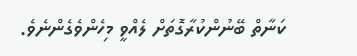ކަނާތް ބޭނުންކުރާގޮތަށް ލެއްވީ މިހެންވެގެންނެވެ.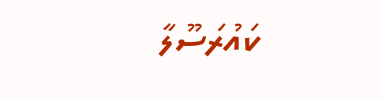ކައުރަސޫލާ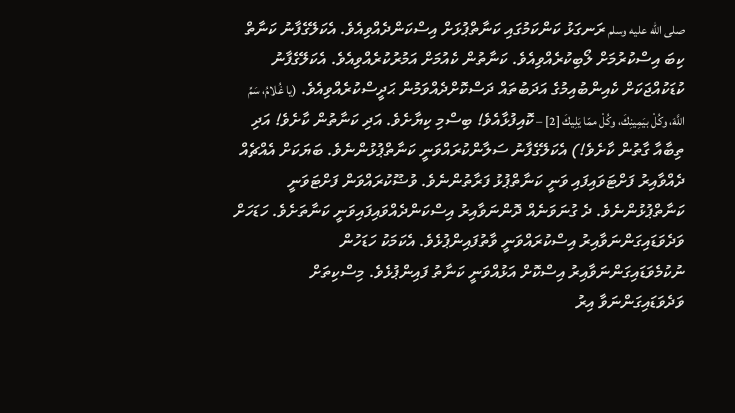صلى الله عليه وسلم ރަނގަޅު ކަންކަމުގައި ކަނާތްޕުޅަށް އިސްކަންދެއްވިއެވެ. އެކަލޭގެފާނު ކަނާތް ކިބަ އިސްކުރުމަށް ލޯބިކުރެއްވިއެވެ. ކަނާތުން ކެއުމަށް އަމުރުކުރެއްވިއެވެ. އެކަލޭގެފާނު ކުޑަކުއްޖަކަށް ކެއިންބުއިމުގެ އަދަބުތައް ދަސްކޮށްދެއްވަމުން ޙަދީސްކުރެއްވިއެވެ. (يا غُلامُ، سَمِّ اللَّهَ، وكُلْ بيَمِينِكَ، وكُلْ ممّا يَلِيكَ [2] – ކޮއިފުޅާއެވެ! ބިސްމި ކިޔާށެވެ. އަދި ކަނާތުން ކާށެވެ! އަދި ތިބާއާ ގާތުން ކާށެވެ!) އެކަލޭގެފާނު ސަލާންކުރައްވަނީ ކަނާތްޕުޅުންނެވެ. ބަޔަކަށް އެއްޗެއް ދެއްވާއިރު ފަށްޓަވައިފައި ވަނީ ކަނާތްޕުޅު ފަރާތުންނެވެ. ވުޟޫކުރައްވަން ފަށްޓަވަނީ ކަނާތްޕުޅުންނެވެ. ދެ ގުނަވަނެއް ދޮންނަވާއިރު އިސްކަންދެއްވައިފައިވަނީ ކަނާތަށެވެ. ހަޑަހަށް ވަދެވަޑައިގަންނަވާއިރު އިސްކުރައްވަނީ ވާތުފައިންޕުޅެވެ. އެކަމަކު ހަޑަހުން ނުކުމެވަޑައިގަންނަވާއިރު އިސްކޮށް އަޅުއްވަނީ ކަނާތު ފައިންޕުޅެވެ. މިސްކިތަށް ވަދެވަޑައިގަންނަވާ އިރު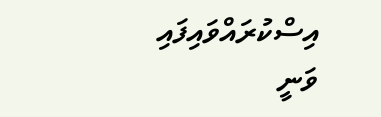އިސްކުރައްވައިފައި ވަނީ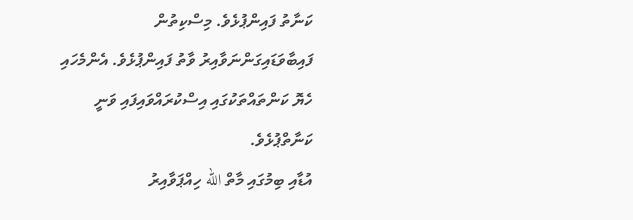ކަނާތު ފައިންޕުޅެވެ. މިސްކިތުން ފައިބާވަޑައިގަންނަވާއިރު ވާތު ފައިންޕުޅެވެ. އެންމެހައި ހެޔޮ ކަންތައްތަކުގައި އިސްކުރައްވައިފައި ވަނީ ކަނާތްޕުޅެވެ.
އުޑާއި ބިމުގައި މާތް الله ހިއްޕަވާއިރު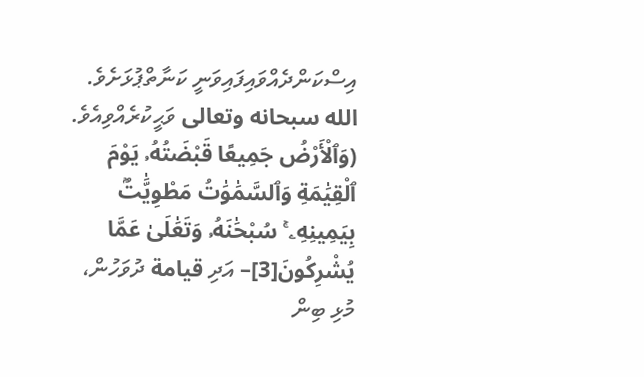އިސްކަންދެއްވައިފައިވަނީ ކަނާތްޕުޅަށެވެ. الله سبحانه وتعالى ވަޙީކުރެއްވިއެވެ. (وَٱلْأَرْضُ جَمِيعًا قَبْضَتُهُۥ يَوْمَ ٱلْقِيَٰمَةِ وَٱلسَّمَٰوَٰتُ مَطْوِيَّٰتُۢ بِيَمِينِهِۦ ۚ سُبْحَٰنَهُۥ وَتَعَٰلَىٰ عَمَّا يُشْرِكُونَ[3]– އަދި قيامة ދުވަހުން، މުޅި ބިން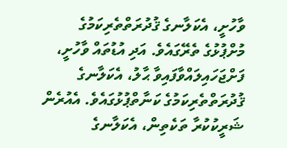ވާހުށީ، އެކަލާނގެ ޤުދުރަތްތެރިކަމުގެ މުށްޕުޅުގެ ތެރޭގައެވެ. އަދި އުޑުތައް ވާހުށީ، ފަށްޖަހައިލައްވާފައިވާ ޙާލު، އެކަލާނގެ ޤުދުރަތްތެރިކަމުގެ ކަނާތްޕުޅުގައެވެ. އެއުރެން ޝަރީކުކުރާ ތަކެތިން، އެކަލާނގެ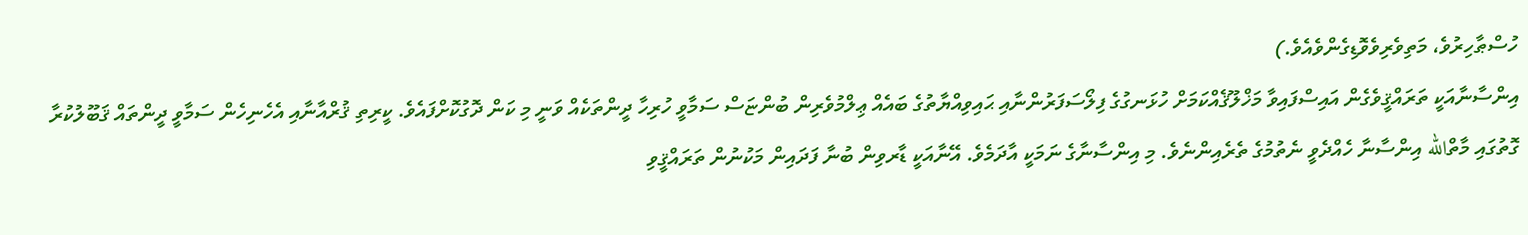ހުސްޠާހިރުވެ، މަތިވެރިވެވޮޑިގެންވެއެވެ.)
އިންސާނާއަކީ ތަރައްޤީވެގެން އައިސްފައިވާ މަޚްލޫޤެއްކަމަށް ހުޅަނގުގެ ފިލޯސަފަރުންނާއި ޙައިވިއްޔާތުގެ ބައެއް ޢިލްމުވެރިން ބުންޏަސް ސަމާވީ ހުރިހާ ދީންތަކެއް ވަނީ މި ކަން ދޮގުކޮށްފައެވެ. ކީރިތި ޤުރްއާނާއި އެހެނިހެން ސަމާވީ ދީންތައް ޤަބޫލުކުރާ ގޮތުގައި މާތްالله އިންސާނާ ހެއްދެވީ ނެތުމުގެ ތެރެއިންނެވެ. މި އިންސާނާގެ ނަމަކީ އާދަމެވެ. އޭނާއަކީ ޑާރވިން ބުނާ ފަދައިން މަކުނުން ތަރައްޤީވި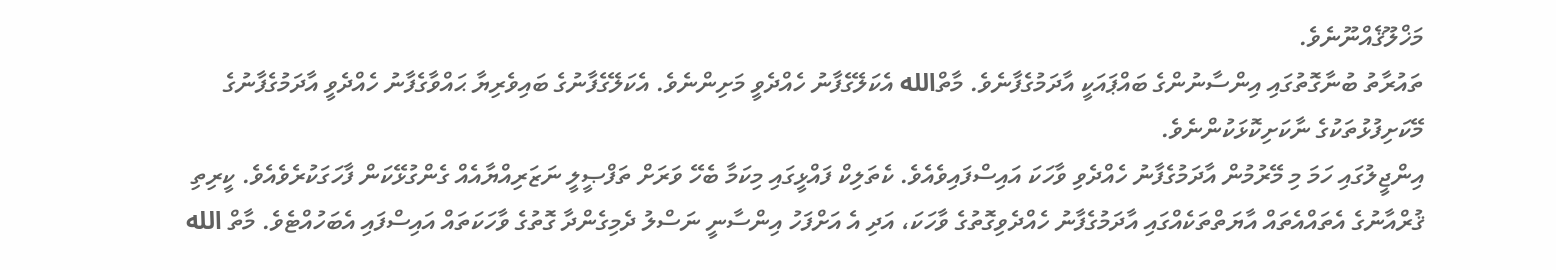މަޚްލޫޤެއްނޫނެވެ.
ތައުރާތު ބުނާގޮތުގައި އިންސާނުންގެ ބައްޕައަކީ އާދަމުގެފާނެވެ. މާތްالله އެކަލޭގެފާނު ހެއްދެވީ މަށިންނެވެ. އެކަލޭގެފާނުގެ ބައިވެރިޔާ ޙައްވާގެފާނު ހެއްދެވީ އާދަމުގެފާނުގެ މޭކަށިފުޅުތަކުގެ ނާކަށިކޮޅަކުންނެވެ.
އިންޖީލުގައި ހަމަ މި މޭރުމުން އާދަމުގެފާނު ހެއްދެވި ވާހަކަ އައިސްފައިވެއެވެ. ކެތަލިކް ފައްޅީގައި މިކަމާ ބެހޭ ވަރަށް ތަފްޞީލީ ނަޒަރިއްޔާއެއް ގެންގުޅޭކަން ފާހަގަކުރެވެއެވެ. ކީރިތި ޤުރްއާނުގެ އެތައްއެތައް އާޔަތްތަކެއްގައި އާދަމުގެފާނު ހެއްދެވިގޮތުގެ ވާހަކަ، އަދި އެ އަށްފަހު އިންސާނީ ނަސްލު ދެމިގެންދާ ގޮތުގެ ވާހަކަތައް އައިސްފައި އެބަހުއްޓެވެ. މާތް الله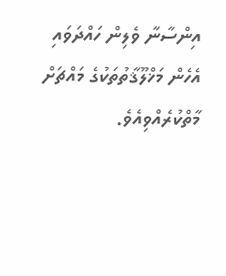އިންސާނާ ވެލިން ހައްދަވައި އެހެން މަޚްލޫޤާތުތަކުގެ މައްޗަށް މާތްކުރެއްވިއެވެ.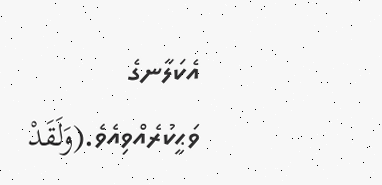އެކަލާނގެ ވަޙީކުރެއްވިއެވެ.(وَلَقَدْ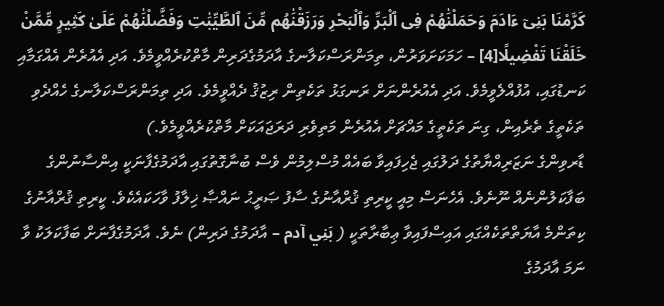كَرَّمْنَا بَنِىٓ ءَادَمَ وَحَمَلْنَٰهُمْ فِى ٱلْبَرِّ وَٱلْبَحْرِ وَرَزَقْنَٰهُم مِّنَ ٱلطَّيِّبَٰتِ وَفَضَّلْنَٰهُمْ عَلَىٰ كَثِيرٍ مِّمَّنْ خَلَقْنَا تَفْضِيلًا[4] – ހަމަކަށަވަރުން، ތިމަންރަސްކަލާނގެ އާދަމުގެދަރިން މާތްކުރެއްވީމެވެ. އަދި އެއުރެން އެއްގަމާއި ކަނޑުގައި، އުފުއްލެވީމެވެ. އަދި އެއުރެންނަށް ރަނގަޅު ތަކެތިން ރިޒުޤު ދެއްވީމެވެ. އަދި ތިމަންރަސްކަލާނގެ ހެއްދެވި ތަކެތީގެ ތެރެއިން، ގިނަ ތަކެތީގެ މައްޗަށް އެއުރެން މަތިވެރި ދަރަޖައަކަށް މާތްކުރެއްވީމެވެ.)
ޑާރވިންގެ ނަޒަރިއްޔާތުގެ ދަލުގައި ޖެހިފައިވާ ބައެއް މުސްލިމުން ވެސް ބުނާގޮތުގައި އާދަމުގެފާނަކީ އިންސާނުންގެ ބަފާކަލުންނެއް ނޫނެވެ. އެހެނަސް މިއީ ކީރިތި ޤުރްއާނުގެ ސާފު ޞަރީޙު ނައްޞާ ޚިލާފު ވާހަކައެކެވެ. ކީރިތި ޤުރްއާނުގެ ކިތަންމެ އާޔަތްތަކެއްގައި އައިސްފައިވާ ޢިބާރާތަކީ ( بَنِي آدم – އާދަމުގެ ދަރިން) ނެވެ. އާދަމުގެފާނަށް ބަފާކަލަކު ވާ ނަމަ އާދަމުގެ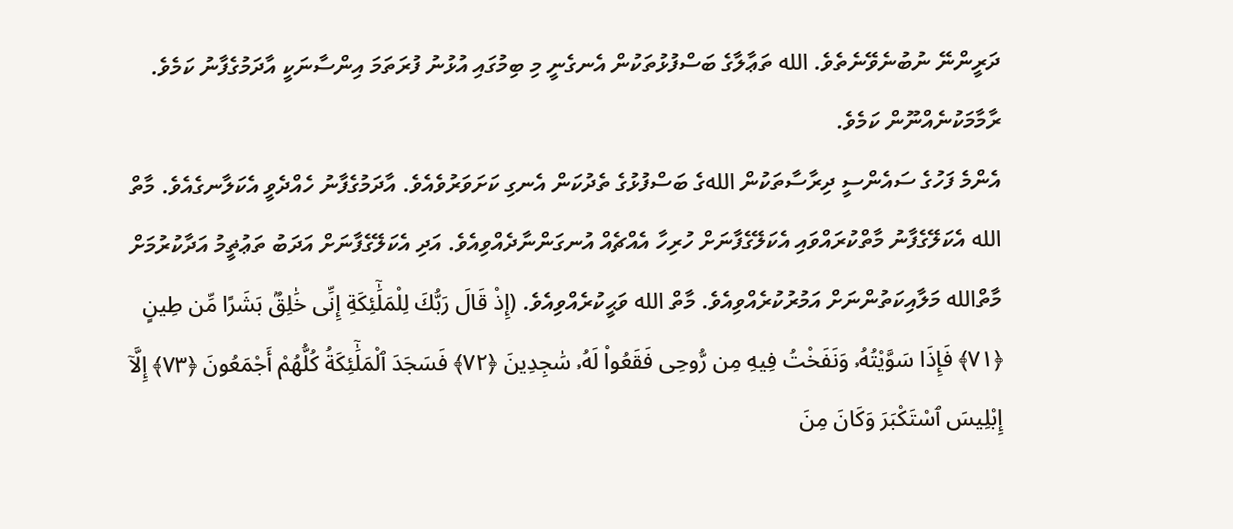ދަރީންނޭ ނުބުނެވޭނެތެވެ. الله ތަޢާލާގެ ބަސްފުޅުތަކުން އެނގެނީ މި ބިމުގައި އުޅުނު ފުރަތަމަ އިންސާނަކީ އާދަމުގެފާނު ކަމެވެ. ރާމާމަކުނެއްނޫން ކަމެވެ.
އެންމެ ފަހުގެ ސައެންސީ ދިރާސާތަކުން اللهގެ ބަސްފުޅުގެ ތެދުކަން އެނގި ކަށަވަރުވެއެވެ. އާދަމުގެފާނު ހެއްދެވީ އެކަލާނގެއެވެ. މާތް الله އެކަލޭގެފާނު މާތްކުރައްވައި އެކަލޭގެފާނަށް ހުރިހާ އެއްޗެއް އުނގަންނާދެއްވިއެވެ. އަދި އެކަލޭގެފާނަށް އަދަބު ތަޢުޡީމު އަދާކުރުމަށް މާތްالله މަލާއިކަތުންނަށް އަމުރުކުރެއްވިއެވެ. މާތް الله ވަޙީކުރެއްވިއެވެ. (إِذْ قَالَ رَبُّكَ لِلْمَلَٰٓئِكَةِ إِنِّى خَٰلِقُۢ بَشَرًا مِّن طِينٍ ﴿٧١﴾ فَإِذَا سَوَّيْتُهُۥ وَنَفَخْتُ فِيهِ مِن رُّوحِى فَقَعُوا۟ لَهُۥ سَٰجِدِينَ ﴿٧٢﴾ فَسَجَدَ ٱلْمَلَٰٓئِكَةُ كُلُّهُمْ أَجْمَعُونَ ﴿٧٣﴾ إِلَّآ إِبْلِيسَ ٱسْتَكْبَرَ وَكَانَ مِنَ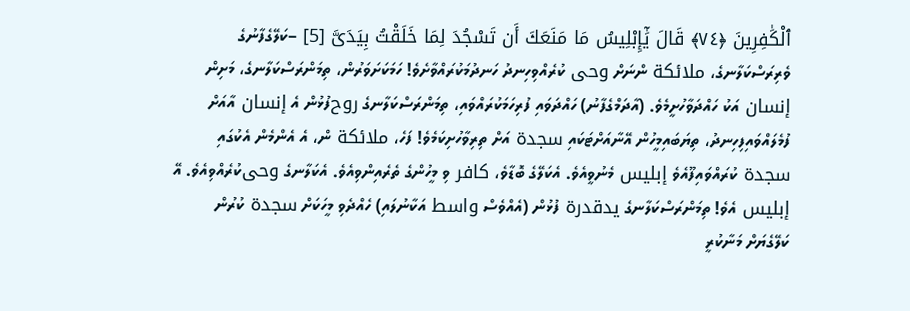ٱلْكَٰفِرِينَ ﴿٧٤﴾ قَالَ يَٰٓإِبْلِيسُ مَا مَنَعَكَ أَن تَسْجُدَ لِمَا خَلَقْتُ بِيَدَىَّ [5] –ކަލޭގެފާނުގެ ވެރިރަސްކަލާނގެ، ملائكة ންނަށް وحى ކުރެއްވިހިނދު ހަނދުމަކުރައްވާށެވެ! ހަމަކަށަވަރުން، ތިމަންރަސްކަލާނގެ، މަށިން إنسان އަކު ހައްދަވާހުށީމެވެ. (އާދަމްގެފާނު) ހައްދަވައި ފުރިހަމަކުރައްވައި، ތިމަންރަސްކަލާނގެ روحފުޅުން އެ إنسان އާއަށް ފުމެލައްވައިފިހިނދު، ތިޔަބައިމީހުން އޭނާއަށްޓަކައި سجدة އަށް ތިރިވާހުށިކަމެވެ! ފަހެ، ملائكة ން، އެ އެންމެން އެކުގައި سجدة ކުރައްވައިފޫއެވެ إبليس މެނުވީއެވެ. އެކަލޭގެ ބޮޑާވެ، كافر ވި މީހުންގެ ތެރެއިންވިއެވެ. އެކަލާނގެ وحىކުރެއްވިއެވެ. އޭ إبليس އެވެ! ތިމަންރަސްކަލާނގެ يدقدرة ފުޅުން (އެއްވެސް واسط އަކާނުލައި) ހެއްދެވި މީހަކަށް سجدة ކުރުން ކަލޭގެޔަށް މަނާކުރީ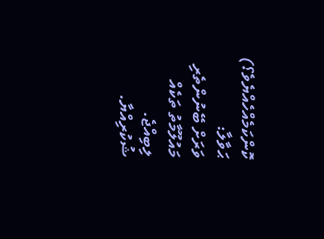ކޮންކަމެއްހެއްޔެވެ؟)
ޙަވާލާ:
ވަރަށް ބޭނުންތެރި މައުލޫމާތު ތަކެއް ލިބިއްޖެ.
ޝުކުރިއްޔާ.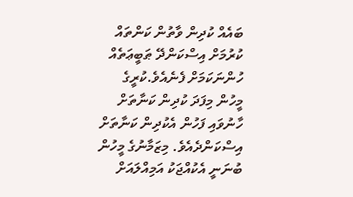ބައެއް ކުދިން ވާތުން ކަންތައް ކުރުމަށް އިސްކަންދޭ ޠަބީޢަތެއް ހުންނަކަމަށް ފެނެއެވެ.ކުރީގެ މީހުން މިފަދަ ކުދިން ކަނާތަށް ހާނުވައި ފަހުން އެކުދިން ކަނާތަށް އިސްކަންދެއެވެ. މިޒަމާނުގެ މީހުން ބުނަނީ އެކުއްޖަކު އަމިއްލައަށް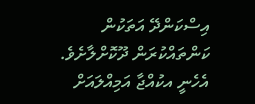އިސްކަންދޭ އަތަކުން ކަންތައްކުރަން ދޫކޮށްލާށެވެ. އެހެނީ އކުއްޖާ އަމިއްލައަށް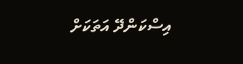އިސްކަންދޭ އަތަކަށް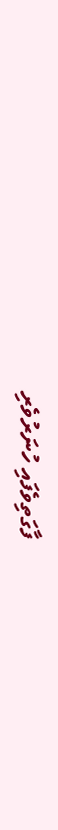ފާގަތިވެފައި ހުނަރުވެރި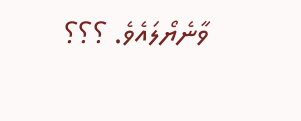ވާނެޔޯލައެވެ. ؟؟؟